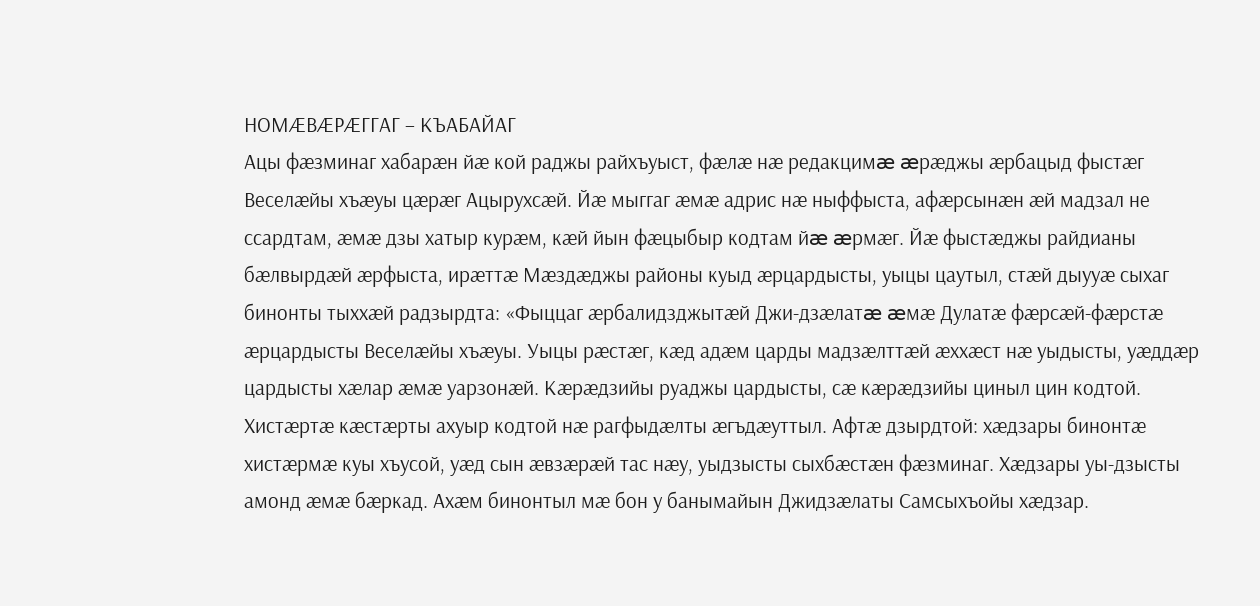НОМÆВÆРÆГГАГ – КЪАБАЙАГ
Ацы фæзминаг хабарæн йæ кой раджы райхъуыст, фæлæ нæ редакцимæ æрæджы æрбацыд фыстæг Веселæйы хъæуы цæрæг Ацырухсæй. Йæ мыггаг æмæ адрис нæ ныффыста, афæрсынæн æй мадзал не ссардтам, æмæ дзы хатыр курæм, кæй йын фæцыбыр кодтам йæ æрмæг. Йæ фыстæджы райдианы бæлвырдæй æрфыста, ирæттæ Мæздæджы районы куыд æрцардысты, уыцы цаутыл, стæй дыууæ сыхаг бинонты тыххæй радзырдта: «Фыццаг æрбалидзджытæй Джи-дзæлатæ æмæ Дулатæ фæрсæй-фæрстæ æрцардысты Веселæйы хъæуы. Уыцы рæстæг, кæд адæм царды мадзæлттæй æххæст нæ уыдысты, уæддæр цардысты хæлар æмæ уарзонæй. Кæрæдзийы руаджы цардысты, сæ кæрæдзийы циныл цин кодтой. Хистæртæ кæстæрты ахуыр кодтой нæ рагфыдæлты æгъдæуттыл. Афтæ дзырдтой: хæдзары бинонтæ хистæрмæ куы хъусой, уæд сын æвзæрæй тас нæу, уыдзысты сыхбæстæн фæзминаг. Хæдзары уы-дзысты амонд æмæ бæркад. Ахæм бинонтыл мæ бон у банымайын Джидзæлаты Самсыхъойы хæдзар.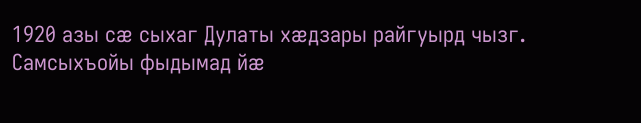1920 азы сæ сыхаг Дулаты хæдзары райгуырд чызг. Самсыхъойы фыдымад йæ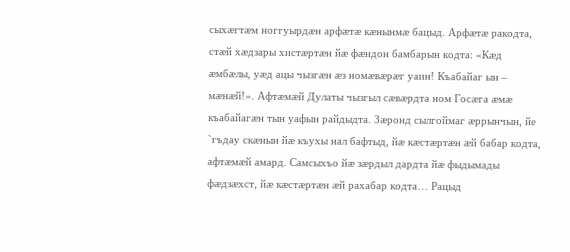сыхæгтæм ноггуырдæн арфæтæ кæнынмæ бацыд. Арфæтæ ракодта, стæй хæдзары хистæртæн йæ фæндон бамбарын кодта: «Кæд æмбæлы, уæд ацы чызгæн æз номæвæрæг уаин! Къабайаг ын – мæнæй!». Афтæмæй Дулаты чызгыл сæвæрдта ном Госæга æмæ къабайагæн тын уафын райдыдта. Зæронд сылгоймаг æррынчын, йе `гъдау скæнын йæ къухы нал бафтыд, йæ кæстæртæн æй бабар кодта, афтæмæй амард. Самсыхъо йæ зæрдыл дардта йæ фыдымады фæдзæхст, йæ кæстæртæн æй рахабар кодта… Рацыд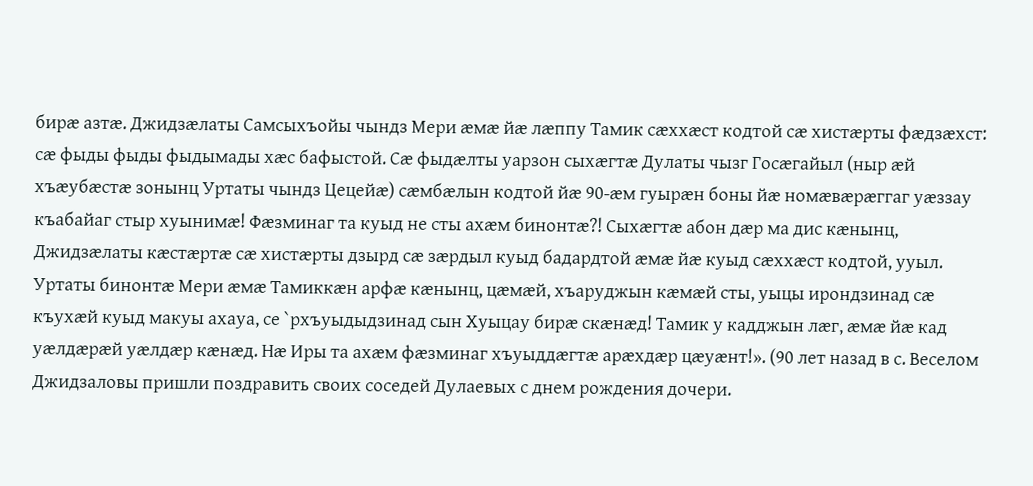бирæ азтæ. Джидзæлаты Самсыхъойы чындз Мери æмæ йæ лæппу Тамик сæххæст кодтой сæ хистæрты фæдзæхст: сæ фыды фыды фыдымады хæс бафыстой. Сæ фыдæлты уарзон сыхæгтæ Дулаты чызг Госæгайыл (ныр æй хъæубæстæ зонынц Уртаты чындз Цецейæ) сæмбæлын кодтой йæ 90-æм гуырæн боны йæ номæвæрæггаг уæззау къабайаг стыр хуынимæ! Фæзминаг та куыд не сты ахæм бинонтæ?! Сыхæгтæ абон дæр ма дис кæнынц, Джидзæлаты кæстæртæ сæ хистæрты дзырд сæ зæрдыл куыд бадардтой æмæ йæ куыд сæххæст кодтой, ууыл. Уртаты бинонтæ Мери æмæ Тамиккæн арфæ кæнынц, цæмæй, хъаруджын кæмæй сты, уыцы ирондзинад сæ къухæй куыд макуы ахауа, се `рхъуыдыдзинад сын Хуыцау бирæ скæнæд! Тамик у кадджын лæг, æмæ йæ кад уæлдæрæй уæлдæр кæнæд. Нæ Иры та ахæм фæзминаг хъуыддæгтæ арæхдæр цæуæнт!». (90 лет назад в с. Веселом Джидзаловы пришли поздравить своих соседей Дулаевых с днем рождения дочери.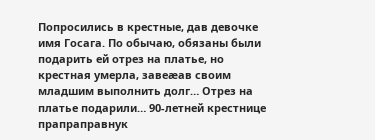Попросились в крестные, дав девочке имя Госага. По обычаю, обязаны были подарить ей отрез на платье, но крестная умерла, завеæав своим младшим выполнить долг… Отрез на платье подарили… 90-летней крестнице прапраправнук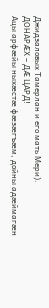Джидзаловых Тамерлан и его мать Мери).
ДОНАРÆХ – ДÆ ЦАРД!
Ацы арфæйы ныхæстæ фæзæгъæм, дойны адæймагæн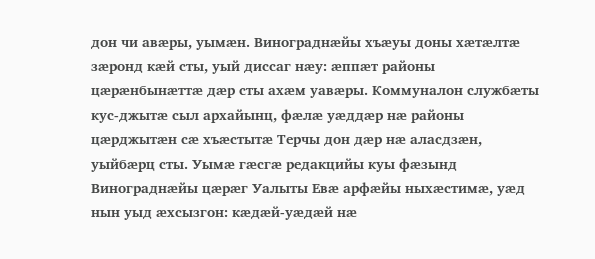дон чи авæры, уымæн. Винограднæйы хъæуы доны хæтæлтæ зæронд кæй сты, уый диссаг нæу: æппæт районы цæрæнбынæттæ дæр сты ахæм уавæры. Коммуналон службæты кус-джытæ сыл архайынц, фæлæ уæддæр нæ районы цæрджытæн сæ хъæстытæ Терчы дон дæр нæ аласдзæн, уыйбæрц сты. Уымæ гæсгæ редакцийы куы фæзынд Винограднæйы цæрæг Уалыты Евæ арфæйы ныхæстимæ, уæд нын уыд æхсызгон: кæдæй-уæдæй нæ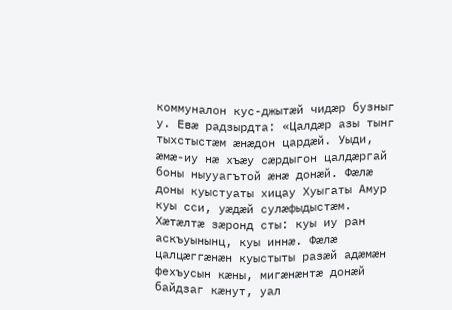коммуналон кус-джытæй чидæр бузныг у. Евæ радзырдта: «Цалдæр азы тынг тыхстыстæм æнæдон цардæй. Уыди, æмæ-иу нæ хъæу сæрдыгон цалдæргай боны ныууагътой æнæ донæй. Фæлæ доны куыстуаты хицау Хуыгаты Амур куы сси, уæдæй сулæфыдыстæм. Хæтæлтæ зæронд сты: куы иу ран аскъуынынц, куы иннæ. Фæлæ цалцæггæнæн куыстыты разæй адæмæн фехъусын кæны, мигæнæнтæ донæй байдзаг кæнут, уал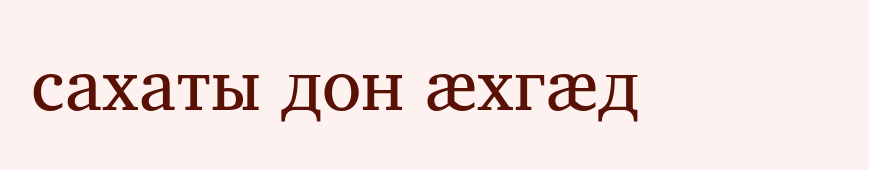сахаты дон æхгæд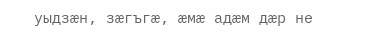уыдзæн, зæгъгæ, æмæ адæм дæр не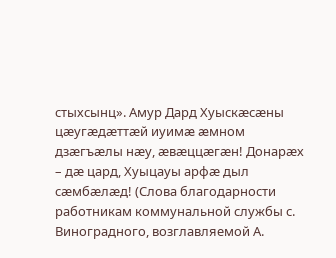стыхсынц». Амур Дард Хуыскæсæны цæугæдæттæй иуимæ æмном дзæгъæлы нæу, æвæццæгæн! Донарæх – дæ цард, Хуыцауы арфæ дыл сæмбæлæд! (Слова благодарности работникам коммунальной службы с. Виноградного, возглавляемой А.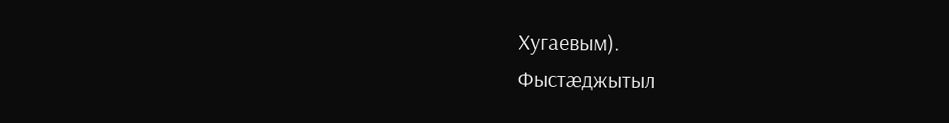Хугаевым).
Фыстæджытыл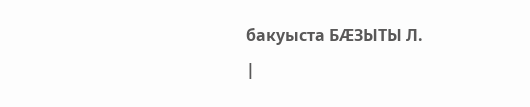бакуыста БÆЗЫТЫ Л.
|